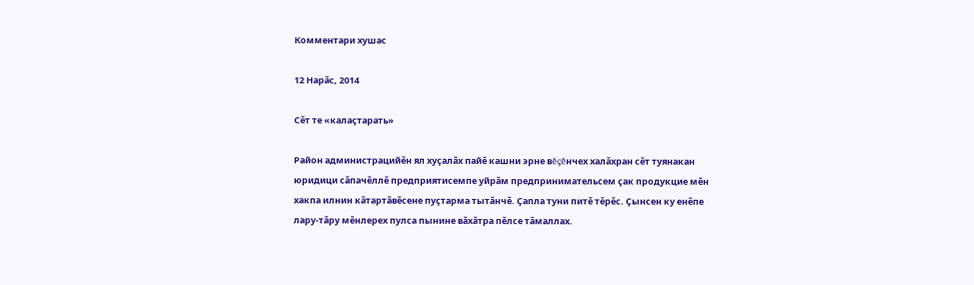Комментари хушас

12 Нарăс, 2014

Сĕт те «калаçтарать»

Район администрацийĕн ял хуçалăх пайĕ кашни эрне вĕçĕнчех халăхран сĕт туянакан юридици сăпачĕллĕ предприятисемпе уйрăм предпринимательсем çак продукцие мĕн хакпа илнин кăтартăвĕсене пуçтарма тытăнчĕ. Çапла туни питĕ тĕрĕс. Çынсен ку енĕпе лару-тăру мĕнлерех пулса пынине вăхăтра пĕлсе тăмаллах.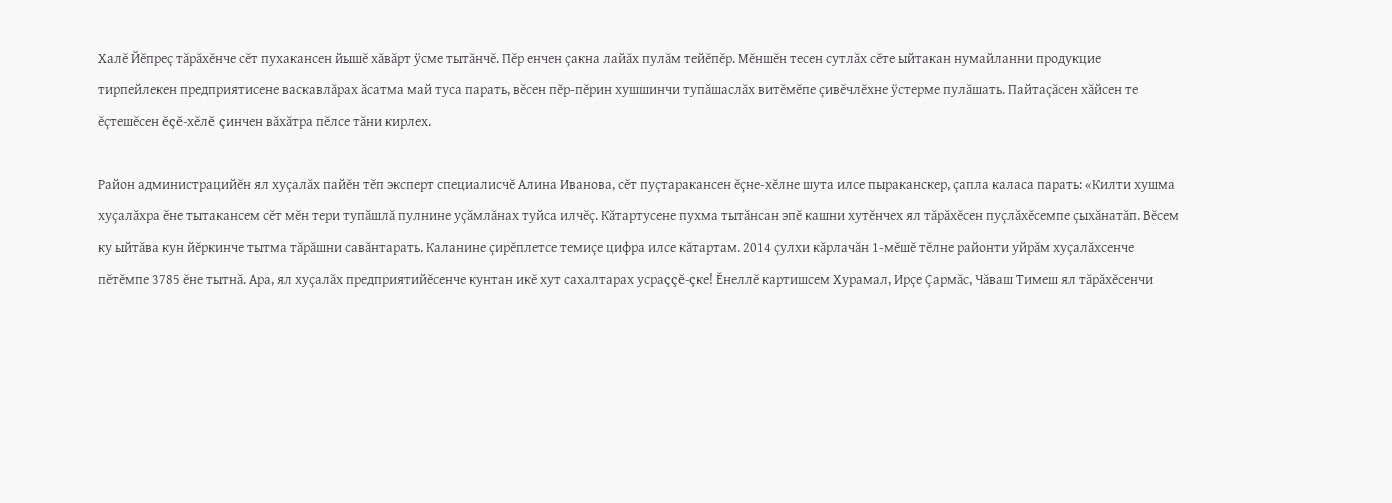Халĕ Йĕпреç тăрăхĕнче сĕт пухакансен йышĕ хăвăрт ÿсме тытăнчĕ. Пĕр енчен çакна лайăх пулăм тейĕпĕр. Мĕншĕн тесен сутлăх сĕте ыйтакан нумайланни продукцие тирпейлекен предприятисене васкавлăрах ăсатма май туса парать, вĕсен пĕр-пĕрин хушшинчи тупăшаслăх витĕмĕпе çивĕчлĕхне ÿстерме пулăшать. Пайтаçăсен хăйсен те ĕçтешĕсен ĕçĕ-хĕлĕ çинчен вăхăтра пĕлсе тăни кирлех.

Район администрацийĕн ял хуçалăх пайĕн тĕп эксперт специалисчĕ Алина Иванова, сĕт пуçтаракансен ĕçне-хĕлне шута илсе пыраканскер, çапла каласа парать: «Килти хушма хуçалăхра ĕне тытакансем сĕт мĕн тери тупăшлă пулнине уçăмлăнах туйса илчĕç. Кăтартусене пухма тытăнсан эпĕ кашни хутĕнчех ял тăрăхĕсен пуçлăхĕсемпе çыхăнатăп. Вĕсем ку ыйтăва кун йĕркинче тытма тăрăшни савăнтарать. Каланине çирĕплетсе темиçе цифра илсе кăтартам. 2014 çулхи кăрлачăн 1-мĕшĕ тĕлне районти уйрăм хуçалăхсенче пĕтĕмпе 3785 ĕне тытнă. Ара, ял хуçалăх предприятийĕсенче кунтан икĕ хут сахалтарах усраççĕ-çке! Ĕнеллĕ картишсем Хурамал, Ирçе Çармăс, Чăваш Тимеш ял тăрăхĕсенчи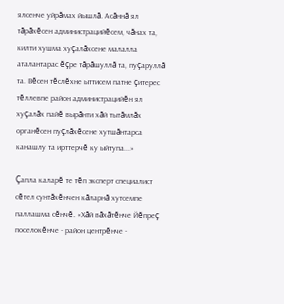ялсенче уйрăмах йышлă. Асăннă ял тăрăхĕсен администрацийĕсем, чăнах та, килти хушма хуçалăхсене малалла аталантарас ĕçре тăрăшуллă та, пуçаруллă та. Вĕсен тĕслĕхне ыттисем патне çитерес тĕллевпе район администрацийĕн ял хуçалăх пайĕ вырăнти хăй тытăмлăх органĕсен пуçлăхĕсене хутшăнтарса канашлу та ирттерчĕ ку ыйтупа...»

Çапла каларĕ те тĕп эксперт специалист сĕтел сунтăхĕнчен кăларнă хутсемпе паллашма сĕнчĕ. «Хăй вăхăтĕнче Йĕпреç поселокĕнче - район центрĕнче -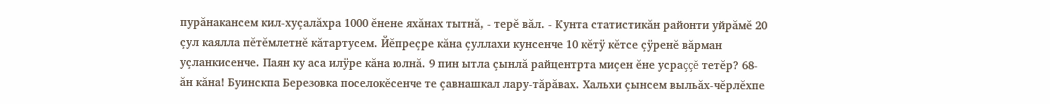пурăнакансем кил-хуçалăхра 1000 ĕнене яхăнах тытнă, - терĕ вăл. - Кунта статистикăн районти уйрăмĕ 20 çул каялла пĕтĕмлетнĕ кăтартусем. Йĕпреçре кăна çуллахи кунсенче 10 кĕтÿ кĕтсе çÿренĕ вăрман уçланкисенче. Паян ку аса илÿре кăна юлнă. 9 пин ытла çынлă райцентрта миçен ĕне усраççĕ тетĕр? 68-ăн кăна! Буинскпа Березовка поселокĕсенче те çавнашкал лару-тăрăвах. Хальхи çынсем выльăх-чĕрлĕхпе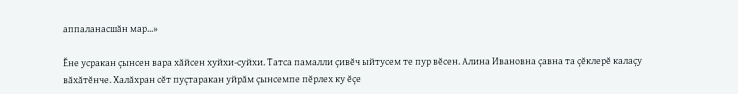аппаланасшăн мар...»

Ĕне усракан çынсен вара хăйсен хуйхи-суйхи. Татса памалли çивĕч ыйтусем те пур вĕсен. Алина Ивановна çавна та çĕклерĕ калаçу вăхăтĕнче. Халăхран сĕт пуçтаракан уйрăм çынсемпе пĕрлех ку ĕçе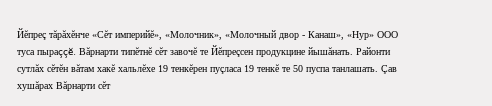Йĕпреç тăрăхĕнче «Сĕт империйĕ», «Молочник», «Молочный двор - Канаш», «Нур» ООО туса пыраççĕ. Вăрнарти типĕтнĕ сĕт завочĕ те Йĕпреçсен продукцине йышăнать. Районти сутлăх сĕтĕн вăтам хакĕ хальлĕхе 19 тенкĕрен пуçласа 19 тенкĕ те 50 пуспа танлашать. Çав хушăрах Вăрнарти сĕт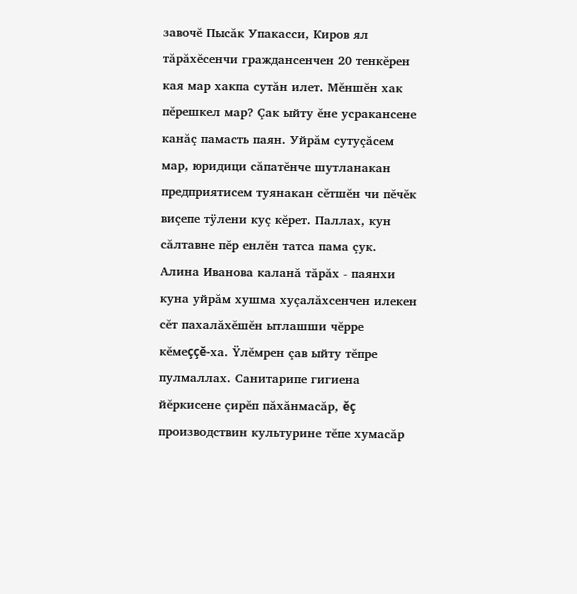завочĕ Пысăк Упакасси, Киров ял тăрăхĕсенчи граждансенчен 20 тенкĕрен кая мар хакпа сутăн илет. Мĕншĕн хак пĕрешкел мар? Çак ыйту ĕне усракансене канăç памасть паян. Уйрăм сутуçăсем мар, юридици сăпатĕнче шутланакан предприятисем туянакан сĕтшĕн чи пĕчĕк виçепе тÿлени куç кĕрет. Паллах, кун сăлтавне пĕр енлĕн татса пама çук. Алина Иванова каланă тăрăх - паянхи куна уйрăм хушма хуçалăхсенчен илекен сĕт пахалăхĕшĕн ытлашши чĕрре кĕмеççĕ-ха. Ÿлĕмрен çав ыйту тĕпре пулмаллах. Санитарипе гигиена йĕркисене çирĕп пăхăнмасăр, ĕç производствин культурине тĕпе хумасăр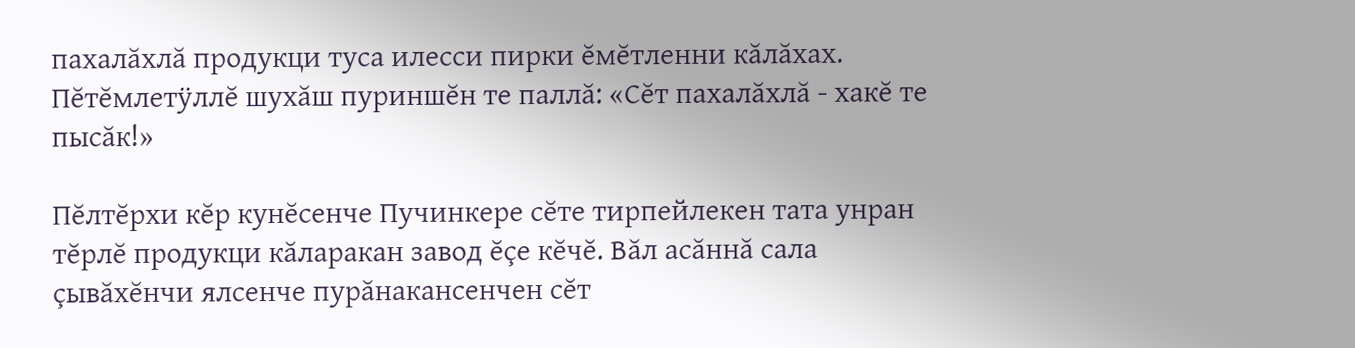пахалăхлă продукци туса илесси пирки ĕмĕтленни кăлăхах. Пĕтĕмлетÿллĕ шухăш пуриншĕн те паллă: «Сĕт пахалăхлă - хакĕ те пысăк!»

Пĕлтĕрхи кĕр кунĕсенче Пучинкере сĕте тирпейлекен тата унран тĕрлĕ продукци кăларакан завод ĕçе кĕчĕ. Вăл асăннă сала çывăхĕнчи ялсенче пурăнакансенчен сĕт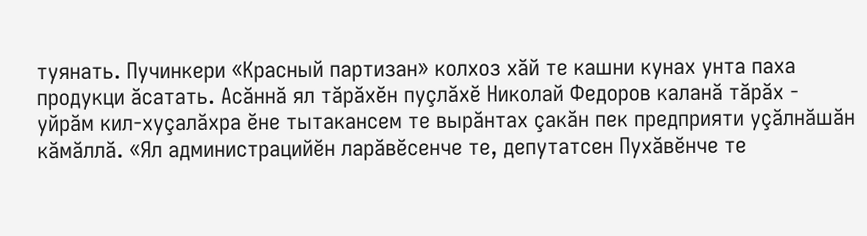туянать. Пучинкери «Красный партизан» колхоз хăй те кашни кунах унта паха продукци ăсатать. Асăннă ял тăрăхĕн пуçлăхĕ Николай Федоров каланă тăрăх - уйрăм кил-хуçалăхра ĕне тытакансем те вырăнтах çакăн пек предприяти уçăлнăшăн кăмăллă. «Ял администрацийĕн ларăвĕсенче те, депутатсен Пухăвĕнче те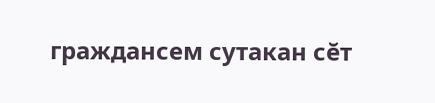граждансем сутакан сĕт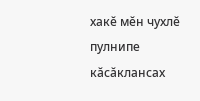хакĕ мĕн чухлĕ пулнипе кăсăклансах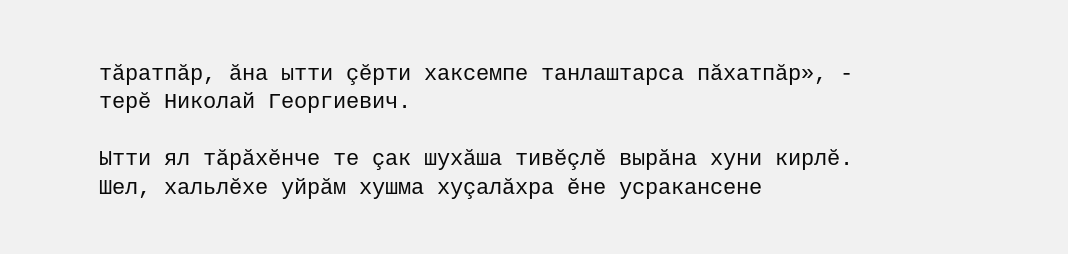тăратпăр, ăна ытти çĕрти хаксемпе танлаштарса пăхатпăр», - терĕ Николай Георгиевич.

Ытти ял тăрăхĕнче те çак шухăша тивĕçлĕ вырăна хуни кирлĕ. Шел, хальлĕхе уйрăм хушма хуçалăхра ĕне усракансене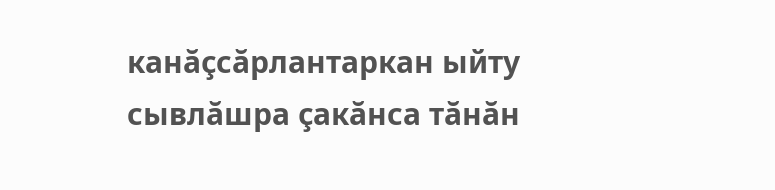канăçсăрлантаркан ыйту сывлăшра çакăнса тăнăн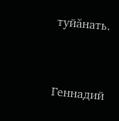туйăнать.


Геннадий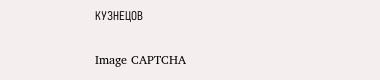КУЗНЕЦОВ

Image CAPTCHA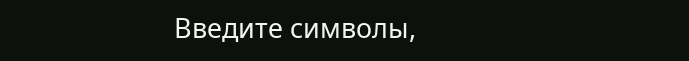Введите символы,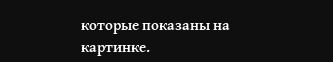которые показаны на картинке.